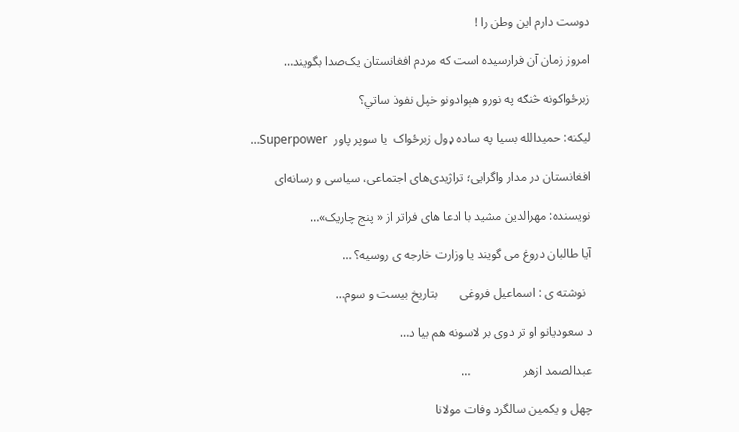دوست دارم این وطن را !

امروز زمان آن فرارسیده است که مردم افغانستان یک‌صدا بگویند…

زبرځواکونه څنګه په نورو هېوادونو خپل نفوذ ساتي؟

ليکنه: حميدالله بسيا په ساده ډول زبرځواک  يا سوپر پاور  Superpower…

افغانستان در مدار واگرایی؛ تراژیدی‌های اجتماعی، سیاسی و رسانه‌ای

نویسنده: مهرالدین مشید با ادعا های فراتر از « پنج چاریک»…

آیا طالبان دروغ می گویند یا وزارت خارجه ی روسیه؟ …

  نوشته ی : اسماعیل فروغی       بتاریخ بیست و سوم…

د سعوديانو او تر دوی بر لاسونه هم بيا د…

عبدالصمد ازهر                 …

چهل و یکمین سالگرد وفات مولانا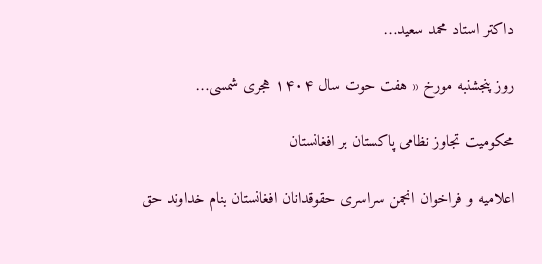داکتر استاد محمد سعید…

روز پنجشنبه مورخ « هفت حوت سال ۱۴۰۴ هجری شمسی…

محکومیت تجاوز نظامی پاکستان بر افغانستان

اعلامیه و فراخوان انجمن سراسری حقوقدانان افغانستان بنام خداوند حق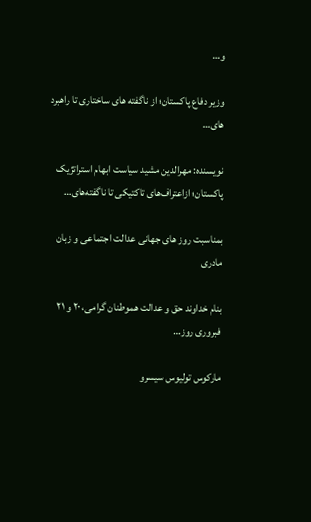و…

وزیر دفاع پاکستان؛ از ناگفته های ساختاری تا راهبرد های…

نویسنده: مهرالدین مشید سیاست ابهام استراتژیک پاکستان؛ ازاعتراف‌های تاکتیکی تا ناگفته‌های…

بمناسبت روز های جهانی عدالت اجتماعی و زبان مادری

بنام خداوند حق و عدالت هموطنان گرامی، ۲۰ و ۲۱ فبروری روز…

مارکوس تولیوس سیسرو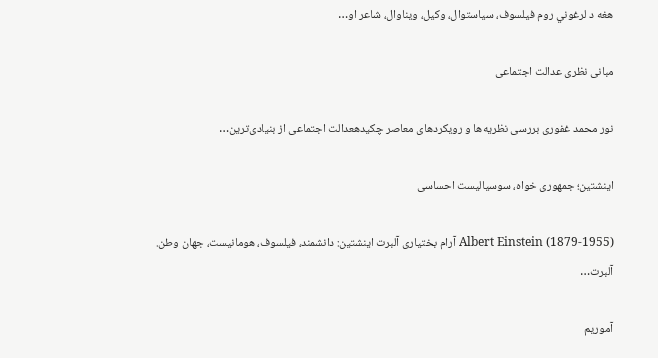هغه د لرغوني روم فیلسوف، سیاستوال، وکیل، ویناوال، شاعر او…

مبانی نظری عدالت اجتماعی

نور محمد غفوری بررسی نظریه‌ها و رویکردهای معاصر چکیدهعدالت اجتماعی از بنیادی‌ترین…

اینشتین؛ جمهوری خواه، سوسیالیست احساسی

Albert Einstein (1879-1955) آرام بختیاری آلبرت اینشتین: دانشمند، فیلسوف، هومانیست، جهان وطن.  آلبرت…

آموریم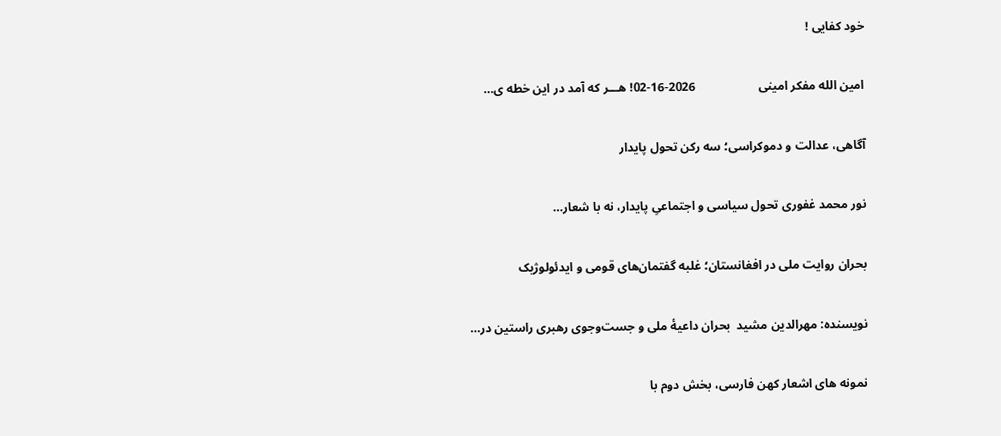خود کفایی !

امین الله مفکر امینی                    2026-16-02! هـــر که آمد در این خطه ی…

آگاهی، عدالت و دموکراسی؛ سه رکن تحول پایدار

نور محمد غفوری تحول سیاسی و اجتماعیِ پایدار، نه با شعار…

بحران روایت ملی در افغانستان؛ غلبه گفتمان‌های قومی و ایدئولوژیک

نویسنده: مهرالدین مشید  بحران داعیهٔ ملی و جست‌وجوی رهبری راستین در…

نمونه های اشعار کهن فارسی، بخش دوم با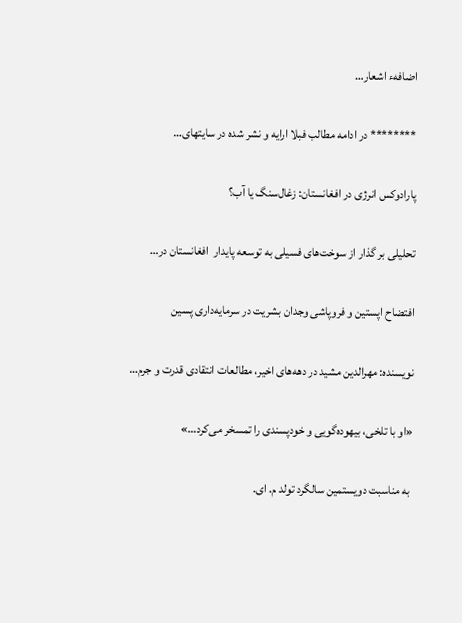اضافهء اشعار…

******** در ادامه مطالب فبلا ارايه و نشر شده در سایتهای…

پارادوکس انرژی در افغانستان: زغال‌سنگ یا آب؟

تحلیلی بر گذار از سوخت‌های فسیلی به توسعه پایدار  افغانستان در…

افتضاح اپستین و فروپاشی وجدان بشریت در سرمایه‌داری پسین

نویسنده: مهرالدین مشید در دهه‌های اخیر، مطالعات انتقادی قدرت و جرم…

«او با تلخی، بیهوده‌گویی و خودپسندی را تمسخر می‌کرد…»

 به مناسبت دویستمین سالگرد تولد م. ای.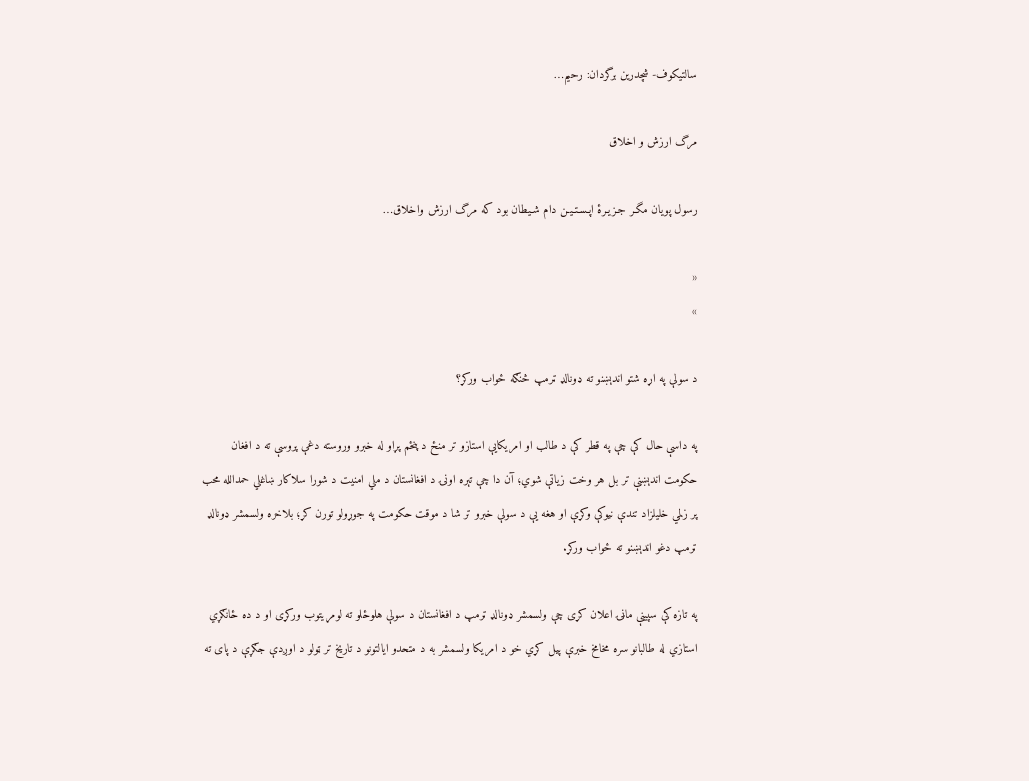سالتیکوف- شچدرین برگردان: رحیم…

مرگ ارزش و اخلاق

رسول پویان مگـر جـزیـرۀ اپـسـتـیـن دام شـیطان بود که مرگ ارزش واخلاق…

«
»

د سولې په اړه شتو اندېښنو ته ډونالډ ټرمپ څنګه ځواب ورکړ؟

په داسې حال کې چې په قطر کې د طالب او امريکايې استازو تر منځ د پنځم پړاو له خبرو وروسته دغې پروسې ته د افغان حکومت اندېښنې تر بل هر وخت زياتې شوي؛ آن دا چې تېره اونۍ د افغانستان د ملي امنيت د شورا سلاکار ښاغلي حمدالله محب پر زلمي خليلزاد تندې نيوکې وکړې او هغه يې د سولې خبرو تر شا د موقت حکومت په جوړولو تورن کړ؛ بلاخره ولسمشر ډونالډ ټرمپ دغو اندېښنو ته ځواب ورکړ.

په تازه کې سپینې ماڼۍ اعلان کړی چې ولسمشر ډونالډ ټرمپ د افغانستان د سولې هلوځلو ته لومړیتوب ورکړی او د ده ځانګړي استازي له طالبانو سره مخامخ خبرې پیل کړي خو د امریکا ولسمشر به د متحدو ایالتونو د تاریخ تر ټولو د اوږدې جګړې د پای ته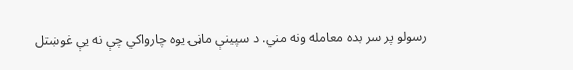رسولو پر سر بده معامله ونه مني. د سپینې ماڼۍ یوه چارواکي چې نه یې غوښتل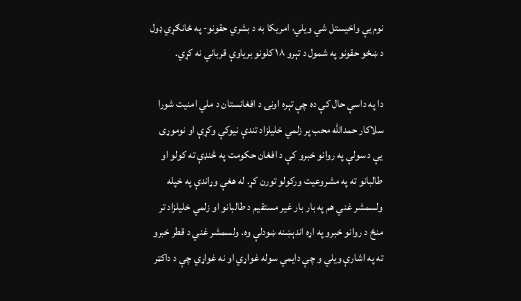نوم یې واخیستل شي ویلي، امریکا به د بشري حقونو- په ځانګړي ډول د ښځو حقونو په شمول د تېرو ۱۸ کلونو بریاوې قرباني نه کړي.

دا په داسې حال کې ده چې تېره اونۍ د افغانستان د ملي امنيت شورا سلاکار حمدالله محب پر زلمي خليلزاد تندې نيوکې وکړې او نوموړی يې د سولې په روانو خبرو کې د افغان حکومت په څنډې ته کولو او طالبانو ته په مشروعيت ورکولو تورن کړ. له هغې وړاندې په خپله ولسمشر غني هم په بار بار غير مستقيم د طالبانو او زلمي خليلزاد تر منځ د روانو خبرو په اړه اندېښنه ښودلې وه. ولسمشر غني د قطر خبرو ته په اشارې ويلي و چې دايمي سوله غواړي او نه غواړي چې د داکټر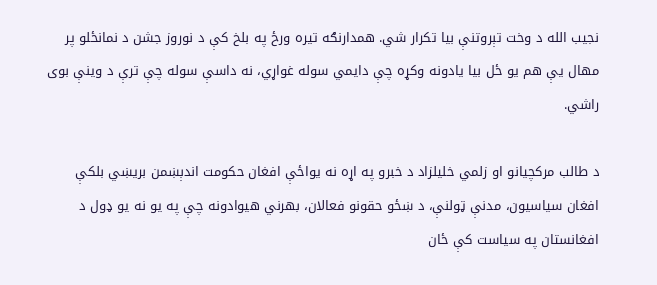نجيب الله د وخت تېروتنې بيا تکرار شي. همدارنګه تيره ورځ په بلخ کې د نوروز جشن د نمانځلو پر مهال يې هم يو ځل بيا يادونه وکړه چې دايمي سوله غواړي، نه داسې سوله چې ترې د وينې بوی راشي.

د طالب مرکچیانو او زلمي خليلزاد د خبرو په اړه نه يواځې افغان حکومت اندېښمن بريښي بلکې افغان سياسيون، مدنې ټولنې، د ښځو حقونو فعالان، بهرني هيوادونه چې په يو نه يو ډول د افغانستان په سياست کې ځان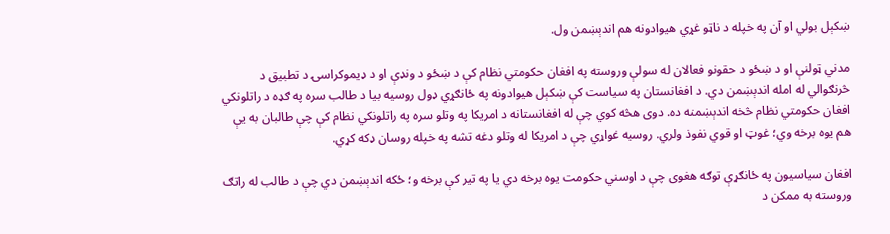ښکېل بولي او آن په خپله د ناټو غړي هيوادونه هم اندېښمن ول.

مدني ټولنې او د ښځو د حقونو فعالان له سولې وروسته په افغان حکومتي نظام کې د ښځو د ونډې او د ډیموکراسۍ د تطبيق د څرنګوالي له امله اندېښمن دي. د افغانستان په سياست کې ښکېل هيوادونه په ځانګړي ډول روسيه بيا د طالب سره په ګډه د راتلونکي افغان حکومتي نظام څخه اندېښمنه ده. دوی هڅه کوي چې له افغانستانه د امريکا په وتلو سره په راتلونکي نظام کې چې طالبان به يې هم يوه برخه وي؛ غوټ او قوي نفوذ ولري. روسيه غواړي چې د امريکا له وتلو دغه تشه په خپله روسان ډکه کړي.

افغان سياسيون په ځانګړې توګه هغوی چې د اوسني حکومت يوه برخه دي يا په تير کې برخه و؛ ځکه اندېښمن دي چې د طالب له راتګ وروسته به ممکن د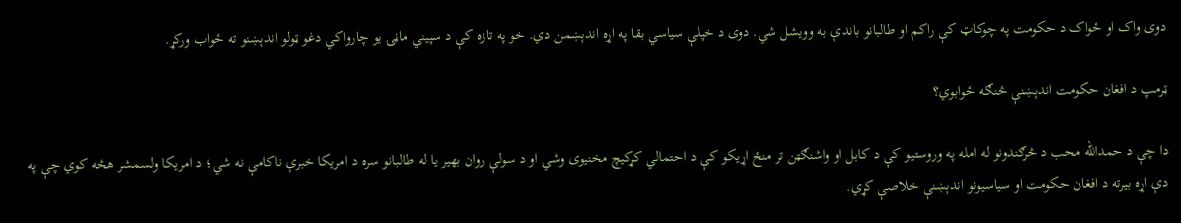دوی واک او ځواک د حکومت په چوکاټ کې راکم او طالبانو باندې به وويشل شي. دوی د خپلې سياسي بقا په اړه اندېښمن دي. خو په تازه کې د سپيني ماڼۍ يو چارواکي دغو ټولو اندېښنو ته ځواب ورکړ.

ټرمپ د افغان حکومت اندېښنې څنګه ځوابوي؟

دا چې د حمدالله محب د څرګندونو له امله په وروستيو کې د کابل او واشنګټن تر منځ اړیکو کې د احتمالي کړکيچ مخنيوی وشي او د سولې روان بهير يا له طالبانو سره د امريکا خبرې ناکامې نه شي؛ د امريکا ولسمشر هڅه کوي چې په دې اړه بيرته د افغان حکومت او سياسيونو اندېښنې خلاصې کړي.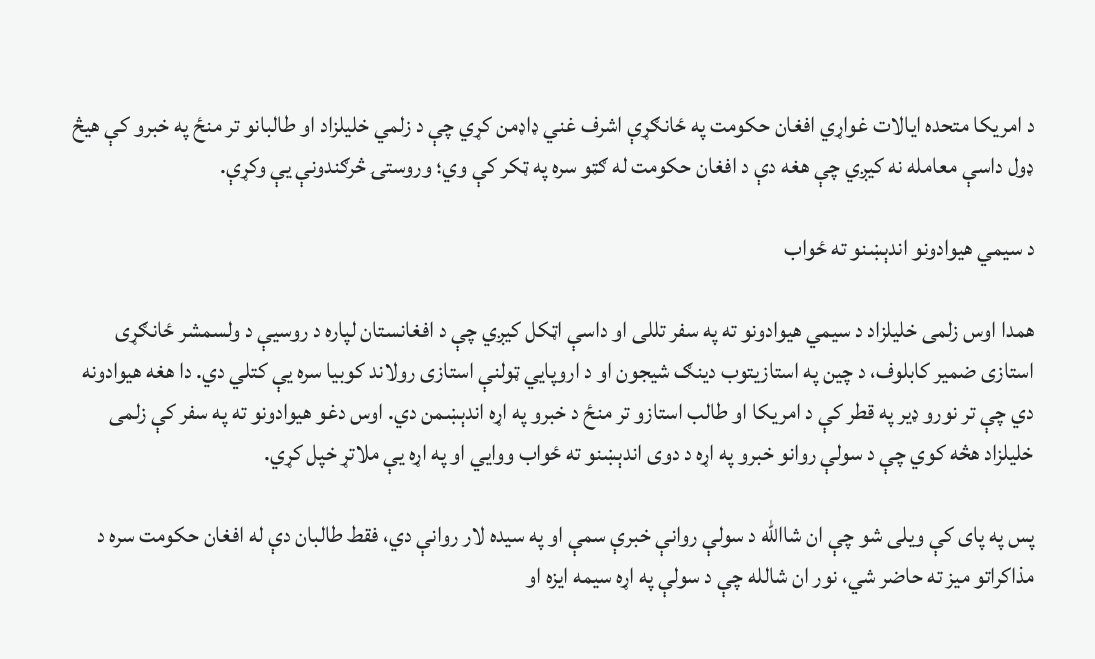د امريکا متحده ایالات غواړي افغان حکومت په ځانګړې اشرف غني ډاډمن کړي چې د زلمي خليلزاد او طالبانو تر منځ په خبرو کې هيڅ ډول داسې معامله نه کيږي چې هغه دې د افغان حکومت له ګټو سره په ټکر کې وي؛ وروستۍ څرګندونې يې وکړې.

د سیمي هيوادونو اندېښنو ته ځواب

همدا اوس زلمی خليلزاد د سيمي هيوادونو ته په سفر تللی او داسې اټکل کيږي چې د افغانستان لپاره د روسیې د ولسمشر ځانګړی استازی ضمیر کابلوف، د چین په استازیتوب دینګ شیجون او د اروپایي ټولنې استازی رولاند کوبیا سره يې کتلي دي. دا هغه هيوادونه دي چې تر نورو ډير په قطر کې د امريکا او طالب استازو تر منځ د خبرو په اړه اندېښمن دي. اوس دغو هيوادونو ته په سفر کې زلمی خلیلزاد هڅه کوي چې د سولې روانو خبرو په اړه د دوی اندېښنو ته ځواب ووايي او په اړه يې ملاتړ خپل کړي.

پس په پای کې ويلی شو چې ان شاالله د سولې روانې خبرې سمې او په سيده لار روانې دي، فقط طالبان دې له افغان حکومت سره د مذاکراتو ميز ته حاضر شي، نور ان شالله چې د سولې په اړه سيمه ايزه او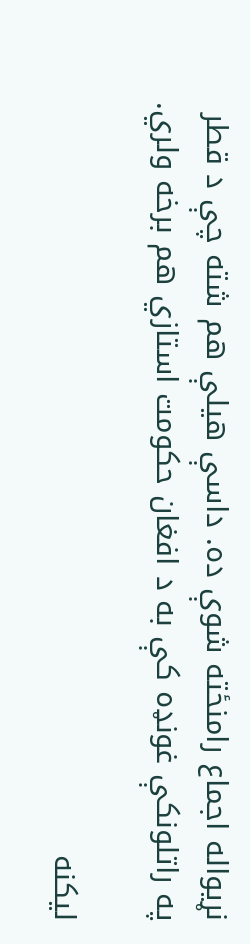نړيواله اجماع رامنځته شوې ده. داسې هيلې هم شته چې د قطر په راتلونکې غونډه کې به د افغان حکومت استازي هم برخه ولري.

لیکنه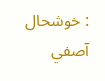: خوشحال آصفي